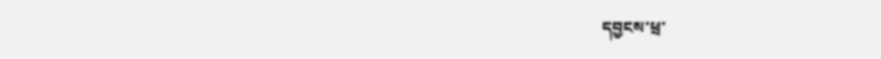དབྱངས་ཕྲ་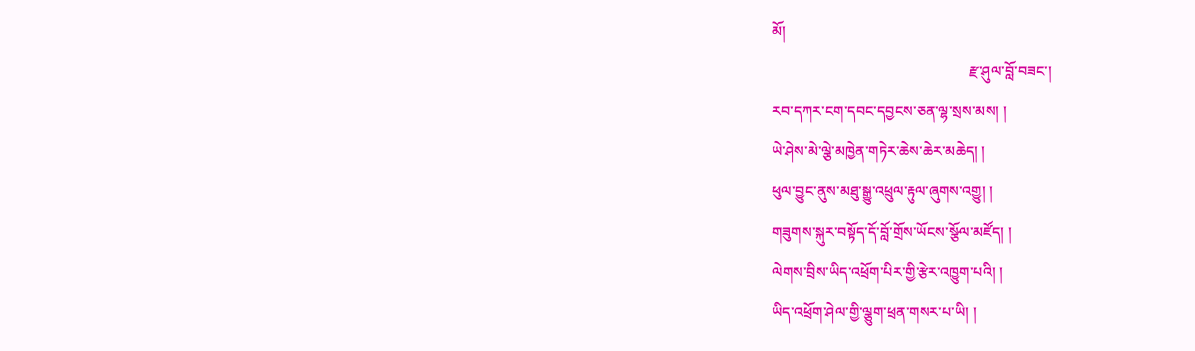མོ།
                                                      རྫ་ཤུལ་བློ་བཟང་།
རབ་དཀར་ངག་དབང་དབྱངས་ཅན་ལྷ་སྲས་མས། །
ཡེ་ཤེས་མེ་ལྕེ་མཁྱེན་གཏེར་ཆེས་ཆེར་མཆེད། །
ཕུལ་བྱུང་ནུས་མཐུ་སྒྱུ་འཕྲུལ་རྟུལ་ཞུགས་འགྱུ། །
གཟུགས་སྐུར་བསྟོད་དོ་བློ་གྲོས་ཡོངས་སྩོལ་མཛོད། །
ལེགས་བྲིས་ཡིད་འཕྲོག་པིར་གྱི་རྩེར་འཁྱུག་པའི། །
ཡིད་འཕྲོག་ཤེལ་གྱི་ལྕུག་ཕྲན་གསར་པ་ཡི། །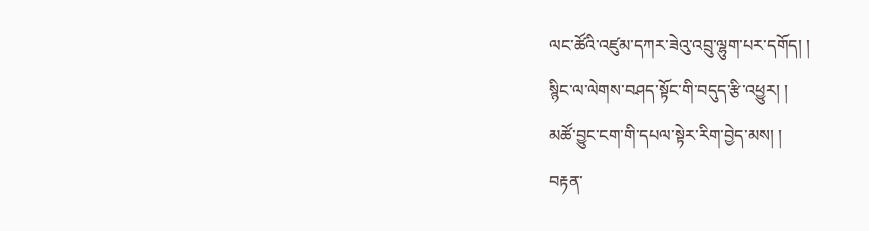ལང་ཚོའི་འཛུམ་དཀར་ཟེའུ་འབྲུ་ལྷུག་པར་དགོད། །
སྙིང་ལ་ལེགས་བཤད་སྟོང་གི་བདུད་རྩི་འཕྱུར། །
མཚོ་བྱུང་ངག་གི་དཔལ་སྟེར་རིག་བྱེད་མས། །
བརྟན་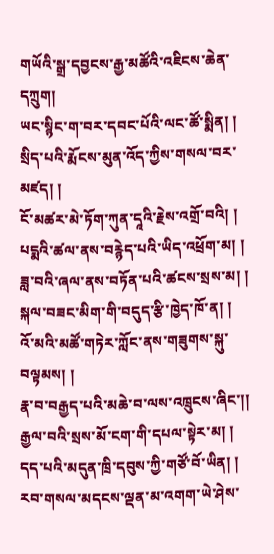གཡོའི་སྒྲ་དབྱངས་རྒྱ་མཚོའི་འཇིངས་ཆེན་དཀྲུག།
ཡང་སྙིང་ག་བར་དབང་པོའི་ལང་ཚོ་སྨིན། །
སྲིད་པའི་རྨོངས་མུན་འོད་ཀྱིས་གསལ་བར་མཛད། །
ངོ་མཚར་མེ་ཏོག་ཀུན་དཱའི་རྗེས་འགྲོ་བའི། །
པདྨའི་ཚལ་ནས་བརྙེད་པའི་ཡིད་འཕྲོག་མ། །
ཟླ་བའི་ཞལ་ནས་བཏོན་པའི་ཚངས་སྲས་མ། །
སྐལ་བཟང་མིག་གི་བདུད་རྩི་ཁྱེད་ཁོ་ན། །
འོ་མའི་མཚོ་གཏེར་ཀློང་ནས་གཟུགས་སྐུ་བལྟམས། །
རྣ་བ་བརྒྱད་པའི་མཆེ་བ་ལས་འཁྲུངས་ཞིང་།།
རྒྱལ་བའི་སྲས་མོ་ངག་གི་དཔལ་སྟེར་མ། །
དད་པའི་མདུན་ཁྲི་དབུས་ཀྱི་གཙོ་བོ་ཡིན། །
རབ་གསལ་མདངས་ལྡན་མ་འགག་ཡེ་ཤེས་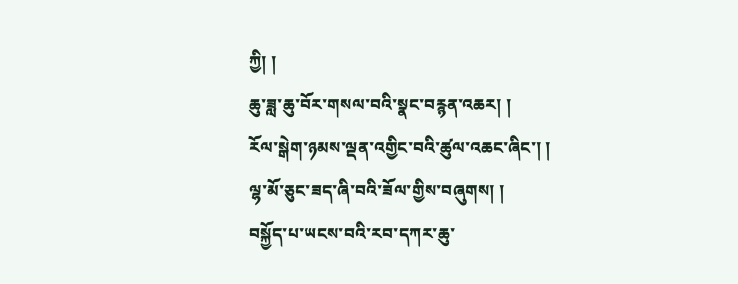ཀྱི། །
ཆུ་ཟླ་ཆུ་བོར་གསལ་བའི་སྣང་བརྙན་འཆར། །
རོལ་སྒེག་ཉམས་ལྡན་འགྱིང་བའི་ཚུལ་འཆང་ཞིང་། །
ལྷ་མོ་ཅུང་ཟད་ཞི་བའི་ཟོལ་གྱིས་བཞུགས། །
བསྐྱོད་པ་ཡངས་བའི་རབ་དཀར་ཆུ་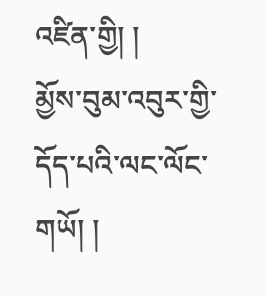འཛིན་གྱི། །
མྱོས་བུམ་འབུར་གྱི་དོད་པའི་ལང་ལོང་གཡོ། །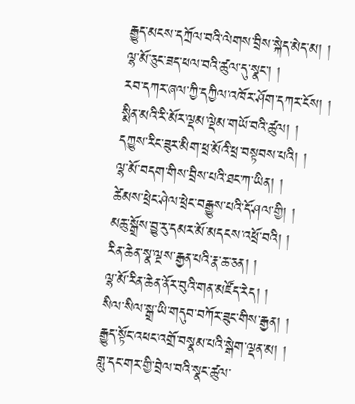རྒྱུད་མངས་དཀྲོལ་བའི་ལེགས་བྲིས་སྐེད་མེད་མ། །
ལྷ་མོ་ཅུང་ཟད་ཕལ་བའི་ཚུལ་དུ་སྣང་། །
རབ་དཀར་ཞལ་ཀྱི་དཀྱིལ་འཁོར་ཤོག་དཀར་ངོས། །
སྨིན་མའི་རི་མོར་ལྡམ་ལྡེམ་གཡོ་བའི་ཚུལ། །
དཀྱུས་རིང་ཟུར་མིག་ཕྲ་མོའི་ཕྲ་བསྟབས་པའི། །
ལྷ་མོ་བདག་གིས་བྲིས་པའི་ཐང་ཀ་ཡིན། །
ཚེམས་ཕྲེང་ཤེལ་ཕྲེང་བརྒྱུས་པའི་དོ་ཤལ་གྱི། །
མཆུ་སྒྲོས་བྱུ་རུ་དམར་མོ་མདངས་འཕྲོ་བའི། །
རིན་ཆེན་སྣ་ལྔས་རྒྱན་པའི་རྣ་ཆ་ཅན། །
ལྷ་མོ་རིན་ཆེན་ནོར་བུའི་གན་མཛོད་རེད། །
སིལ་སིལ་སྒྲ་ཡི་གདུབ་བཀོར་ཟུང་གིས་རྒྱན། །
རྒྱུད་སྟོང་འཕང་འགྲོ་བསྣམ་པའི་སྒེག་ལྡན་མ། །
གླུ་དང་གར་གྱི་བྲེལ་བའི་སྣང་ཚུལ་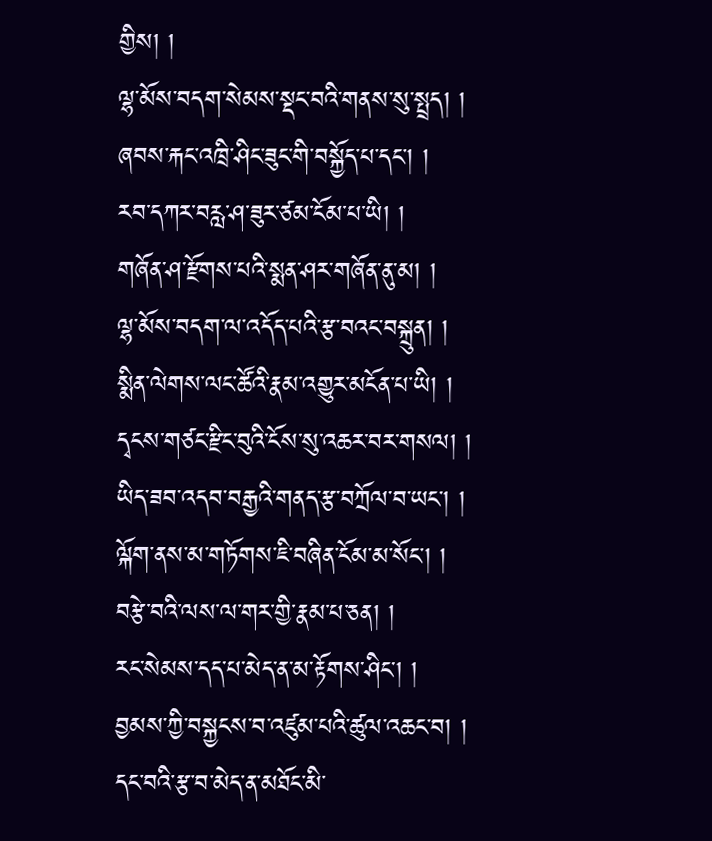གྱིས། །
ལྷ་མོས་བདག་སེམས་སྡང་བའི་གནས་སུ་སྤྲད། །
ཞབས་རྐང་འཁྲི་ཤིང་ཟུང་གི་བསྐྱོད་པ་དང་། །
རབ་དཀར་བརླ་ཤ་ཟུར་ཙམ་ངོམ་པ་ཡི། །
གཞོན་ཤ་རྫོགས་པའི་སྨན་ཤར་གཞོན་ནུ་མ། །
ལྷ་མོས་བདག་ལ་འདོད་པའི་རྩ་བའང་བསྐྲུན། །
སྨིན་ལེགས་ལང་ཚོའི་རྣམ་འགྱུར་མངོན་པ་ཡི། །
དྭངས་གཙང་རྫིང་བུའི་ངོས་སུ་འཆར་བར་གསལ། །
ཡིད་ཟབ་འདབ་བརྒྱའི་གནད་རྩ་བཀྲོལ་བ་ཡང་། །
ལྐོག་ནས་མ་གཏོགས་ཇི་བཞིན་ངོམ་མ་སོང་། །
བརྩེ་བའི་ལས་ལ་གར་གྱི་རྣམ་པ་ཅན། །
རང་སེམས་དད་པ་མེད་ན་མ་རྟོགས་ཤིང་། །
བྱམས་ཀྱི་བསྐྱངས་བ་འཛུམ་པའི་ཚུལ་འཆང་བ། །
དང་བའི་རྩ་བ་མེད་ན་མཐོང་མི་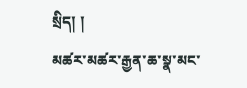སྲིད། །
མཚར་མཚར་རྒྱན་ཆ་སྣ་མང་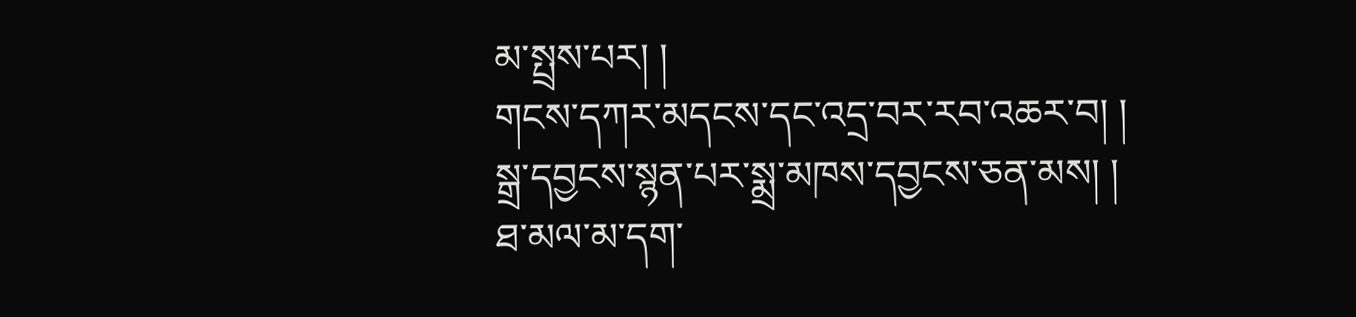མ་སྤྲས་པར། །
གངས་དཀར་མདངས་དང་འདྲ་བར་རབ་འཆར་བ། །
སྒྲ་དབྱངས་སྙན་པར་སྨྲ་མཁས་དབྱངས་ཅན་མས། །
ཐ་མལ་མ་དག་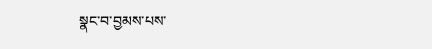སྣང་བ་བྱམས་པས་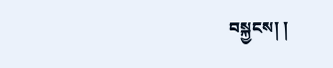བསྐྱངས། །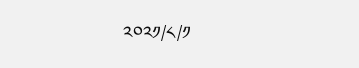༢༠༢༡/༨/༡